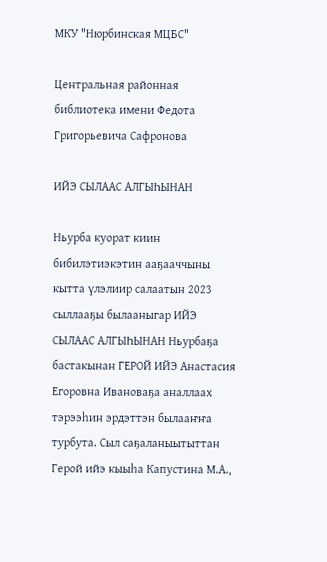МКУ "Нюрбинская МЦБС"

Центральная районная библиотека имени Федота Григорьевича Сафронова

ИЙЭ СЫЛААС АЛГЫҺЫНАН

Ньурба куорат киин бибилэтиэкэтин ааҕааччыны кытта үлэлиир салаатын 2023 сыллааҕы былааныгар ИЙЭ СЫЛААС АЛГЫҺЫНАН Ньурбаҕа бастакынан ГЕРОЙ ИЙЭ Анастасия Егоровна Ивановаҕа аналлаах тэрээһин эрдэттэн былааҥҥа турбута. Сыл саҕаланыытыттан Герой ийэ кыыһа Капустина М.А.,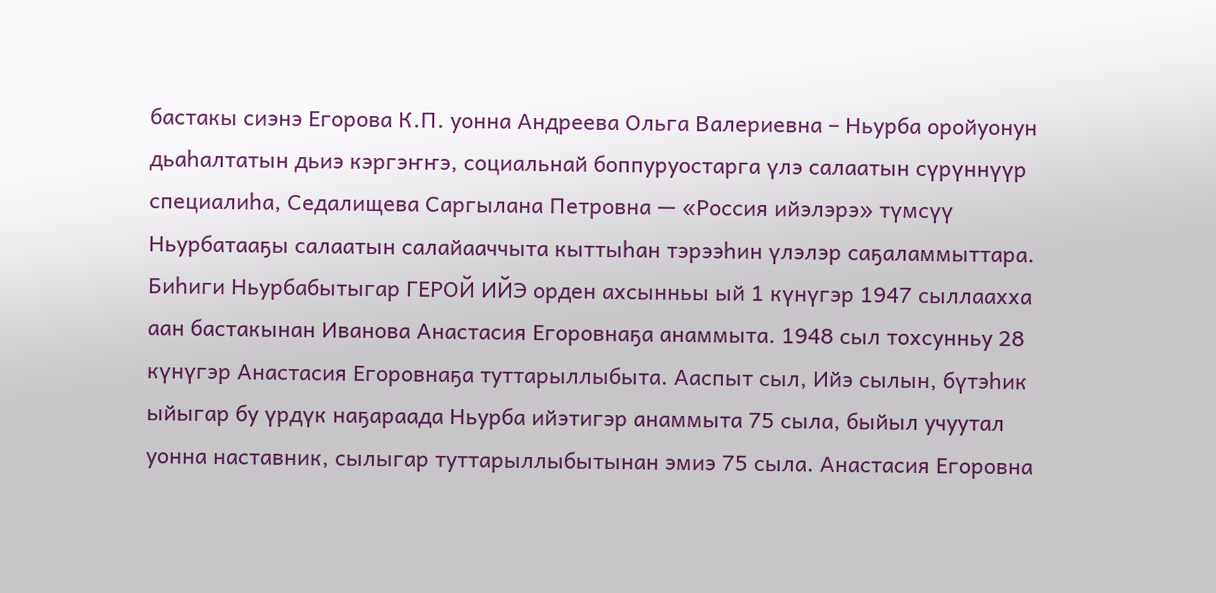бастакы сиэнэ Егорова К.П. уонна Андреева Ольга Валериевна – Ньурба оройуонун дьаһалтатын дьиэ кэргэҥҥэ, социальнай боппуруостарга үлэ салаатын сүрүннүүр специалиһа, Седалищева Саргылана Петровна — «Россия ийэлэрэ» түмсүү Ньурбатааҕы салаатын салайааччыта кыттыһан тэрээһин үлэлэр саҕаламмыттара.
Биһиги Ньурбабытыгар ГЕРОЙ ИЙЭ орден ахсынньы ый 1 күнүгэр 1947 сыллаахха аан бастакынан Иванова Анастасия Егоровнаҕа анаммыта. 1948 сыл тохсунньу 28 күнүгэр Анастасия Егоровнаҕа туттарыллыбыта. Ааспыт сыл, Ийэ сылын, бүтэһик ыйыгар бу үрдүк наҕараада Ньурба ийэтигэр анаммыта 75 сыла, быйыл учуутал уонна наставник, сылыгар туттарыллыбытынан эмиэ 75 сыла. Анастасия Егоровна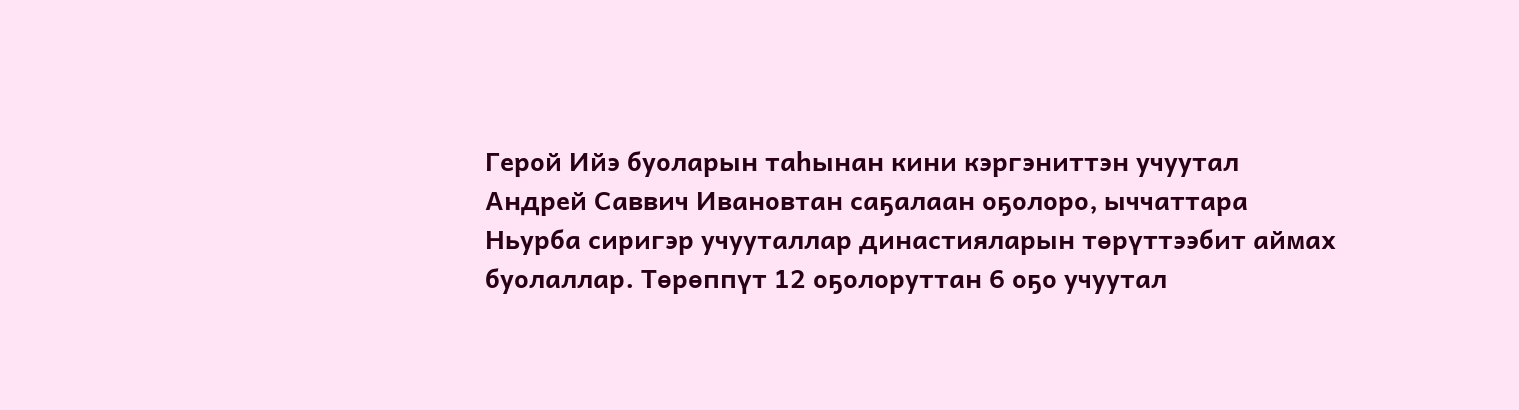Герой Ийэ буоларын таһынан кини кэргэниттэн учуутал Андрей Саввич Ивановтан саҕалаан оҕолоро, ыччаттара Ньурба сиригэр учууталлар династияларын төрүттээбит аймах буолаллар. Төрөппүт 12 оҕолоруттан 6 оҕо учуутал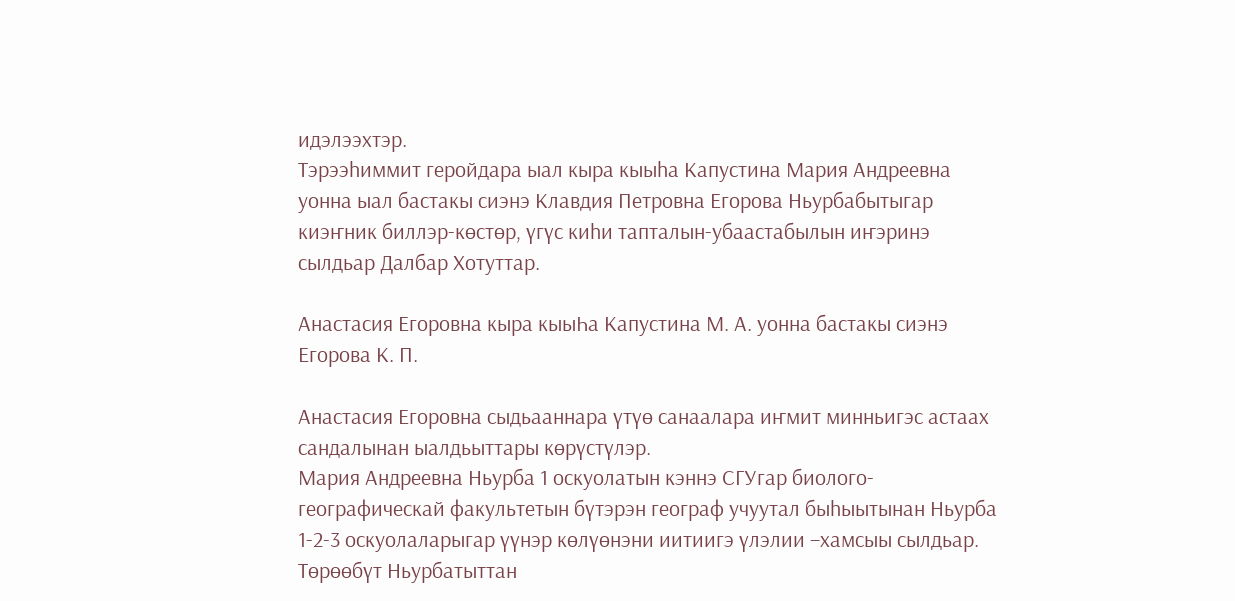идэлээхтэр.
Тэрээһиммит геройдара ыал кыра кыыһа Капустина Мария Андреевна уонна ыал бастакы сиэнэ Клавдия Петровна Егорова Ньурбабытыгар киэҥник биллэр-көстөр, үгүс киһи тапталын-убаастабылын иҥэринэ сылдьар Далбар Хотуттар.

Анастасия Егоровна кыра кыыҺа Капустина М. А. уонна бастакы сиэнэ Егорова К. П.

Анастасия Егоровна сыдьааннара үтүө санаалара иҥмит минньигэс астаах сандалынан ыалдьыттары көрүстүлэр.
Мария Андреевна Ньурба 1 оскуолатын кэннэ СГУгар биолого-географическай факультетын бүтэрэн географ учуутал быһыытынан Ньурба 1-2-3 оскуолаларыгар үүнэр көлүөнэни иитиигэ үлэлии –хамсыы сылдьар. Төрөөбүт Ньурбатыттан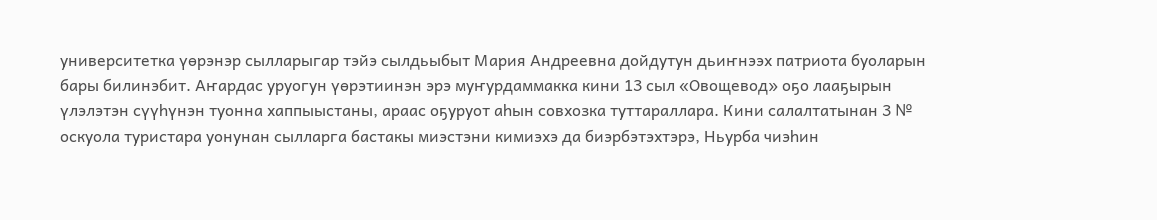университетка үөрэнэр сылларыгар тэйэ сылдьыбыт Мария Андреевна дойдутун дьиҥнээх патриота буоларын бары билинэбит. Аҥардас уруогун үөрэтиинэн эрэ муҥурдаммакка кини 13 сыл «Овощевод» оҕо лааҕырын үлэлэтэн сүүһүнэн туонна хаппыыстаны, араас оҕуруот аһын совхозка туттараллара. Кини салалтатынан 3 № оскуола туристара уонунан сылларга бастакы миэстэни кимиэхэ да биэрбэтэхтэрэ, Ньурба чиэһин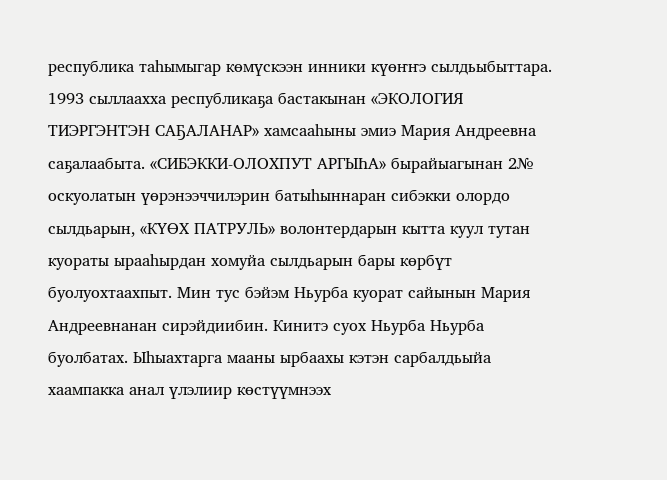республика таһымыгар көмүскээн инники күөҥҥэ сылдьыбыттара. 1993 сыллаахха республикаҕа бастакынан «ЭКОЛОГИЯ ТИЭРГЭНТЭН САҔАЛАНАР» хамсааһыны эмиэ Мария Андреевна саҕалаабыта. «СИБЭККИ-ОЛОХПУТ АРГЫҺА» бырайыагынан 2№ оскуолатын үөрэнээччилэрин батыһыннаран сибэкки олордо сылдьарын, «КҮӨХ ПАТРУЛЬ» волонтердарын кытта куул тутан куораты ырааһырдан хомуйа сылдьарын бары көрбүт буолуохтаахпыт. Мин тус бэйэм Ньурба куорат сайынын Мария Андреевнанан сирэйдиибин. Кинитэ суох Ньурба Ньурба буолбатах. Ыһыахтарга мааны ырбаахы кэтэн сарбалдьыйа хаампакка анал үлэлиир көстүүмнээх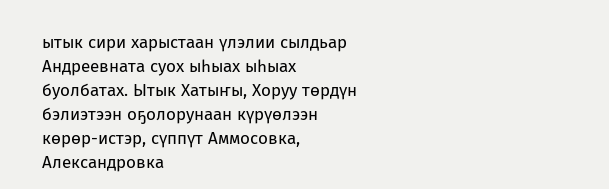ытык сири харыстаан үлэлии сылдьар Андреевната суох ыһыах ыһыах буолбатах. Ытык Хатыҥы, Хоруу төрдүн бэлиэтээн оҕолорунаан күрүөлээн көрөр-истэр, сүппүт Аммосовка, Александровка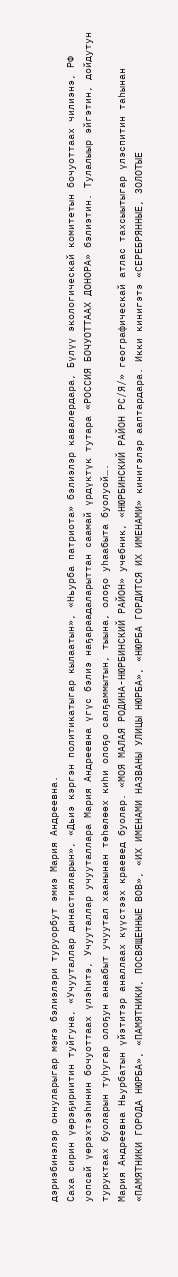дэриэбинэлэр оннуларыгар мэҥэ бэлиэлэри туруорбут эмиэ Мария Андреевна.
Саха сирин үөрэҕириитин туйгуна, «Учууталлар династияларын», «Дьиэ кэргэн политикатыгар кылаатын», «Ньурба патриота» бэлиэлэр кавалердара, Бүлүү экологическай комитетын бочуоттаах чилиэнэ, РФ уопсай үөрэхтээһинин бочуоттаах үлэһитэ, Учууталлар учууталлара Мария Андреевна үгүс бэлиэ наҕараадаларыттан саамай үрдүктүк тутара «РОССИЯ БОЧУОТТААХ ДОНОРА» бэлиэтин. Тулалыыр эйгэтин, дойдутун туруктаах буоларын туһугар олоҕун анаабыт учуутал хаанынан төһөлөөх киһи олоҕо салҕаммытын, тыына, олоҕо уһаабыта буолуой….
Мария Андреевна Ньурбатын үйэтитэр аналлаах күүстээх краевед буолар. «МОЯ МАЛАЯ РОДИНА-НЮРБИНСКИЙ РАЙОН» учебник, «НЮРБИНСКИЙ РАЙОН РС/Я/» географическай атлас тахсыытыгар үлэспитин таһынан «ПАМЯТНИКИ ГОРОДА НЮРБА», «ПАМЯТНИКИ, ПОСВЯЩЕННЫЕ ВОВ», «ИХ ИМЕНАМИ НАЗВАНЫ УЛИЦЫ НЮРБА», «НЮРБА ГОРДИТСЯ ИХ ИМЕНАМИ» кинигэлэр ааптардара. Икки кинигэтэ «СЕРЕБРЯННЫЕ, ЗОЛОТЫЕ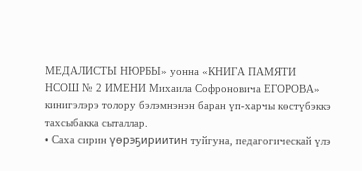МЕДАЛИСТЫ НЮРБЫ» уонна «КНИГА ПАМЯТИ НСОШ № 2 ИМЕНИ Михаила Софроновича ЕГОРОВА» кинигэлэрэ толору бэлэмнэнэн баран үп-харчы көстүбэккэ тахсыбакка сыталлар.
• Саха сирин үөрэҕириитин туйгуна, педагогическай үлэ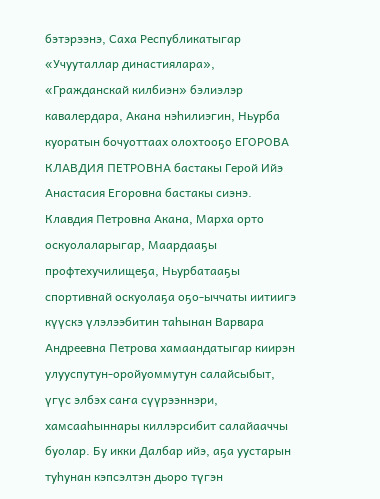бэтэрээнэ, Саха Республикатыгар «Учууталлар династиялара», «Гражданскай килбиэн» бэлиэлэр кавалердара, Акана нэһилиэгин, Ньурба куоратын бочуоттаах олохтооҕо ЕГОРОВА КЛАВДИЯ ПЕТРОВНА бастакы Герой Ийэ Анастасия Егоровна бастакы сиэнэ. Клавдия Петровна Акана, Марха орто оскуолаларыгар, Маардааҕы профтехучилищеҕа, Ньурбатааҕы спортивнай оскуолаҕа оҕо-ыччаты иитиигэ күүскэ үлэлээбитин таһынан Варвара Андреевна Петрова хамаандатыгар киирэн улууспутун-оройуоммутун салайсыбыт, үгүс элбэх саҥа сүүрээннэри, хамсааһыннары киллэрсибит салайааччы буолар. Бу икки Далбар ийэ, аҕа уустарын туһунан кэпсэлтэн дьоро түгэн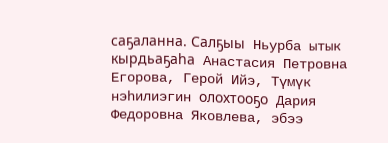саҕаланна. Салҕыы Ньурба ытык кырдьаҕаһа Анастасия Петровна Егорова, Герой Ийэ, Түмүк нэһилиэгин олохтооҕо Дария Федоровна Яковлева, эбээ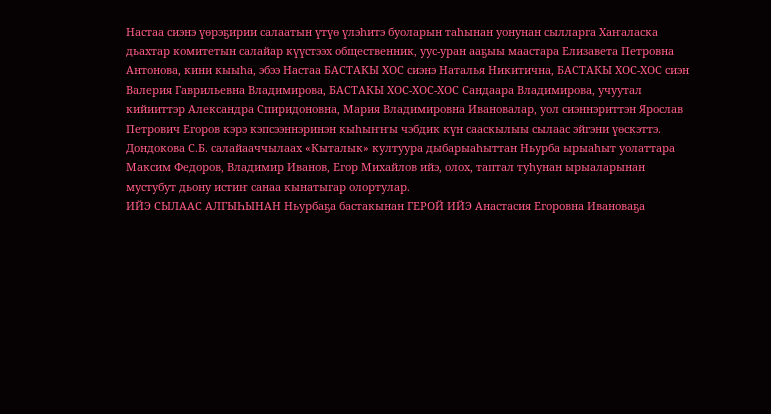Настаа сиэнэ үөрэҕирии салаатын үтүө үлэһитэ буоларын таһынан уонунан сылларга Хаҥаласка дьахтар комитетын салайар күүстээх общественник, уус-уран ааҕыы маастара Елизавета Петровна Антонова, кини кыыһа, эбээ Настаа БАСТАКЫ ХОС сиэнэ Наталья Никитична, БАСТАКЫ ХОС-ХОС сиэн Валерия Гаврильевна Владимирова, БАСТАКЫ ХОС-ХОС-ХОС Сандаара Владимирова, учуутал кийииттэр Александра Спиридоновна, Мария Владимировна Ивановалар, уол сиэннэриттэн Ярослав Петрович Егоров кэрэ кэпсээннэринэн кыһыҥҥы чэбдик күн сааскылыы сылаас эйгэни үөскэттэ. Дондокова С.Б. салайааччылаах «Кыталык» култуура дыбарыаһыттан Ньурба ырыаһыт уолаттара Максим Федоров, Владимир Иванов, Егор Михайлов ийэ, олох, таптал туһунан ырыаларынан мустубут дьону истиҥ санаа кынатыгар олортулар.
ИЙЭ СЫЛААС АЛГЫҺЫНАН Ньурбаҕа бастакынан ГЕРОЙ ИЙЭ Анастасия Егоровна Ивановаҕа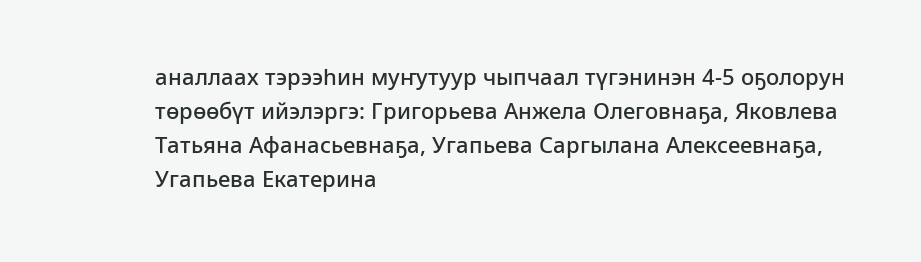аналлаах тэрээһин муҥутуур чыпчаал түгэнинэн 4-5 оҕолорун төрөөбүт ийэлэргэ: Григорьева Анжела Олеговнаҕа, Яковлева Татьяна Афанасьевнаҕа, Угапьева Саргылана Алексеевнаҕа, Угапьева Екатерина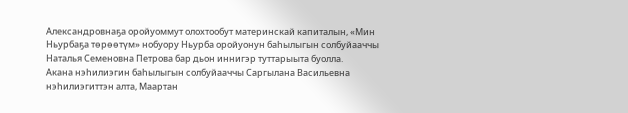Александровнаҕа оройуоммут олохтообут материнскай капиталын, «Мин Ньурбаҕа төрөөтүм» нобуору Ньурба оройуонун баһылыгын солбуйааччы Наталья Семеновна Петрова бар дьон иннигэр туттарыыта буолла.
Акана нэһилиэгин баһылыгын солбуйааччы Саргылана Васильевна нэһилиэгиттэн алта, Маартан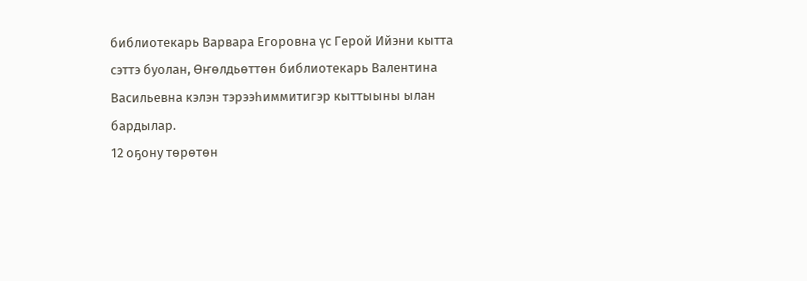библиотекарь Варвара Егоровна үс Герой Ийэни кытта сэттэ буолан, Өҥөлдьөттөн библиотекарь Валентина Васильевна кэлэн тэрээһиммитигэр кыттыыны ылан бардылар.
12 оҕону төрөтөн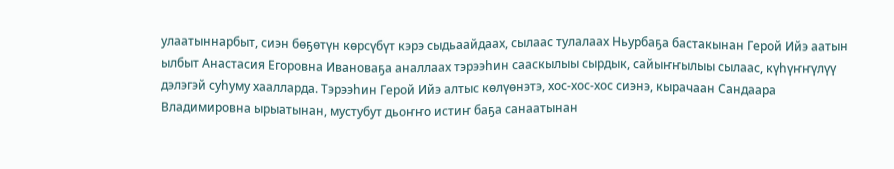улаатыннарбыт, сиэн бөҕөтүн көрсүбүт кэрэ сыдьаайдаах, сылаас тулалаах Ньурбаҕа бастакынан Герой Ийэ аатын ылбыт Анастасия Егоровна Ивановаҕа аналлаах тэрээһин сааскылыы сырдык, сайыҥҥылыы сылаас, күһүҥҥүлүү дэлэгэй суһуму хаалларда. Тэрээһин Герой Ийэ алтыс көлүөнэтэ, хос-хос-хос сиэнэ, кырачаан Сандаара Владимировна ырыатынан, мустубут дьоҥҥо истиҥ баҕа санаатынан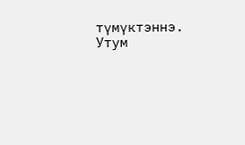түмүктэннэ. Утум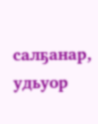салҕанар, удьуор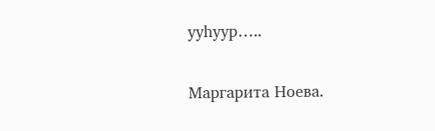ууһуур…..

Маргарита Ноева.